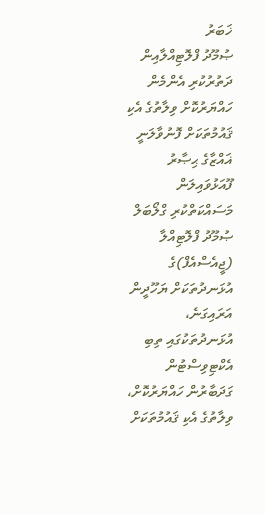ޚަބަރު
ޞުމޫދު ފްލޮޓިއްލާއިން ދަތުރުކުރި އެންމެން ހައްޔަރުކޮށް ވިލާތުގެ އެކި ޤައުމުތަކަށް ފޮނުވާލަނީ
ޣައްޒާގެ ޙިޞާރު ފޫއަޅުވައިލަން މަސައްކަތްކުރި ގްލޯބަލް ޞުމޫދު ފްލޮޓިއްލާ (ޖީއެސްއެފް)ގެ އުޅަނދުތަކަށް ޔަހޫދީން އަރައިގަނެ، އުޅަނދުތަކުގައި ތިބި އެކްޓިވިސްޓުން ގަދަބާރުން ހައްޔަރުކޮށް، ވިލާތުގެ އެކި ޤައުމުތަކަށް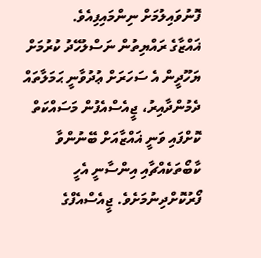ފޮނުވައިލުމަށް ނިންމައިފިއެވެ.
ޣައްޒާގެ ރައްޔިތުން ނަސްލުހޭދު ކުރުމަށް ޔަހޫދީން އެ ސަހަރަށް ޢުދުވާނީ ޙަމަލާތައް ދެމުންދާއިރު، ޖީއެސްއެފުން މަސައްކަތް ކޮށްފައި ވަނީ ޣައްޒާއަށް ބޭނުންވާ ކާބޯތަކެއްޗާއި އިންސާނީ އެހީ ފޯރުކޮށްދިނުމަށެވެ. ޖީއެސްއެފްގެ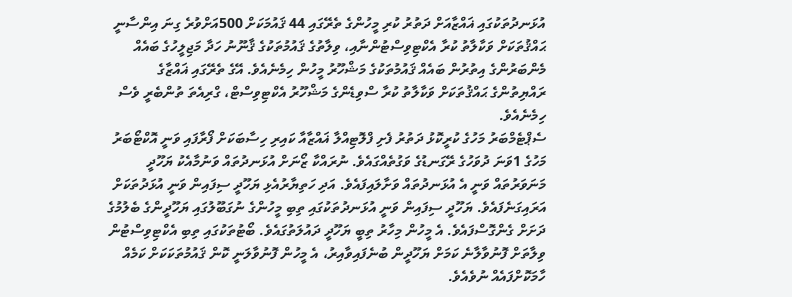އުޅަނދުތަކުގައި ޣައްޒާއަށް ދަތުރު ކުރި މީހުންގެ ތެރޭގައި 44 ޤައުމަކަށް 500އަށްވުރެ ގިނަ އިންސާނީ ޙައްޤުތަކަށް ވަކާލާތު ކުރާ އެކްޓިވިސްޓުންނާއި، ވިލާތުގެ ޤައުމުތަކުގެ ޤާނޫނު ހަދާ މަޖިލީހުގެ ބައެއް މެންބަރުންގެ އިތުރުން ބައެއް ޤައުމުތަކުގެ މަޝްހޫރު މީހުން ހިމެނެއެވެ. އޭގެ ތެރޭގައި ޣައްޒާގެ ރައްޔިތުންގެ ޙައްޤުތަކަށް ވަކާލާތު ކުރާ ސްވިޑެންގެ މަޝްހޫރު އެކްޓިވިސްޓް، ގްރިއެތަ ތުންބެރީ ވެސް ހިމެނެއެވެ.
ސެޕްޓެމްބަރު މަހުގެ ކުރީކޮޅު ދަތުރު ފެށި ފްލޮޓިއްލާ ޣައްޒާއާ ކައިރި ހިސާބަކަށް ފޯރާފައި ވަނީ އޮކްޓޯބަރު މަހުގެ 1ވަނަ ދުވަހުގެ ރޭގަނޑުގެ ވަގުތެއްގައެވެ. ނުރައްކާ ޒޯނަށް އުޅަނދުތައް ވަނުމާއެކު ޔަހޫދީ މަނަވަރުތައް ވަނީ އެ އުޅަނދުތައް ވަށާލައިފައެވެ. އަދި ހަތިޔާރުއެޅި ޔަހޫދީ ސިފައިން ވަނީ އުޅަދުތަކަށް އަރައިގަނެފައެވެ. ޔަހޫދީ ސިފައިން ވަނީ އުޅަނދުތަކުގައި ތިބި މީހުންގެ ނުގަބޫލުގައި ޔަހޫދީންގެ ބެލުމުގެ ދަށަށް ގެންގޮސްފައެވެ. އެ މީހުން މިހާރު ތިބީ ޔަހޫދީ ދައުލަތުގައެވެ. ބޯޓުތަކުގައި ތިބި އެކްޓިވިސްޓުން ވިލާތަށް ފޮނުވާލާނެ ކަމަށް ޔަހޫދީން ބުނެފައިވާއިރު، އެ މީހުން ފޮނުވާލަނީ ކޮން ޤައުމުތަކަކަށް ކަމެއް ހާމަކޮށްފައެއް ނުވެއެވެ.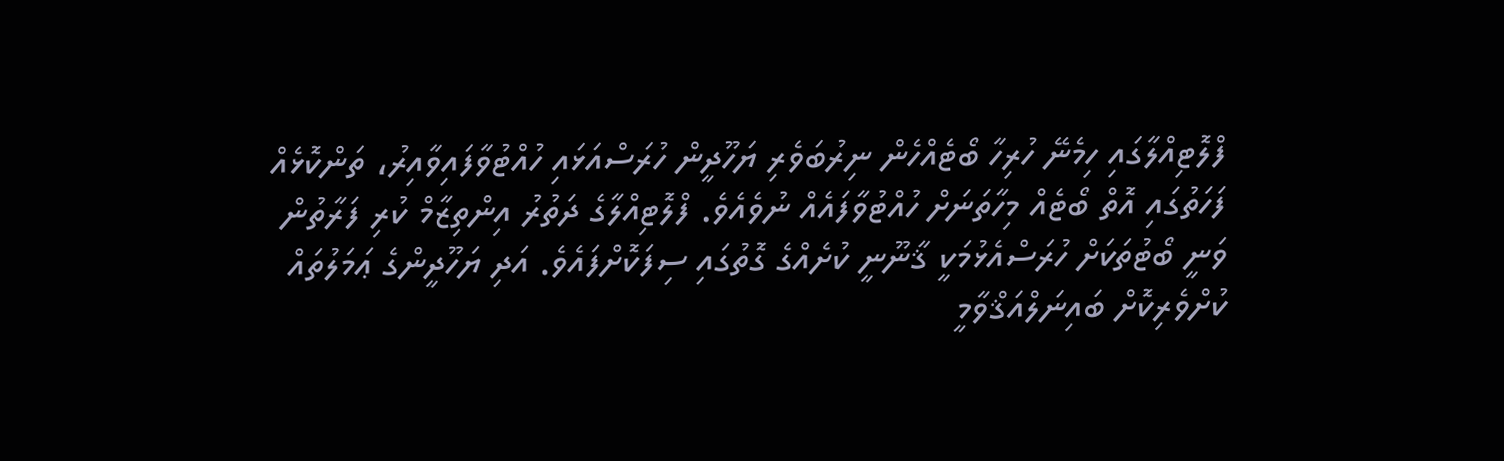ފްލޮޓިއްލާގައި ހިމެނޭ ހުރިހާ ބޯޓެއްހެން ނިރުބަވެރި ޔަހޫދީން ހުރަސްއަޅައި ހުއްޓުވާފައިވާއިރު، ތަންކޮޅެއް ފަހަތުގައި އޮތް ބޯޓެއް މިހާތަނަށް ހުއްޓުވާފައެއް ނުވެއެވެ. ފްލޮޓިއްލާގެ ދަތުރު އިންތިޒާމް ކުރި ފަރާތުން ވަނީ ބޯޓުތަކަށް ހުރަސްއެޅުމަކީ ޤާނޫނީ ކުށެއްގެ ގޮތުގައި ސިފަކޮށްފައެވެ. އަދި ޔަހޫދީންގެ ޢަމަލުތައް ކުށްވެރިކޮށް ބައިނަލްއަޤްވާމީ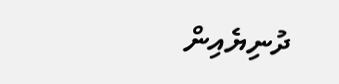ދުނިޔެއިން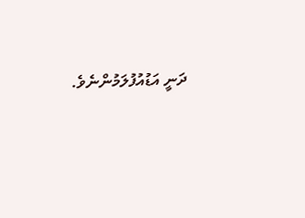ދަނީ އަޑުއުފުލަމުންނެވެ.